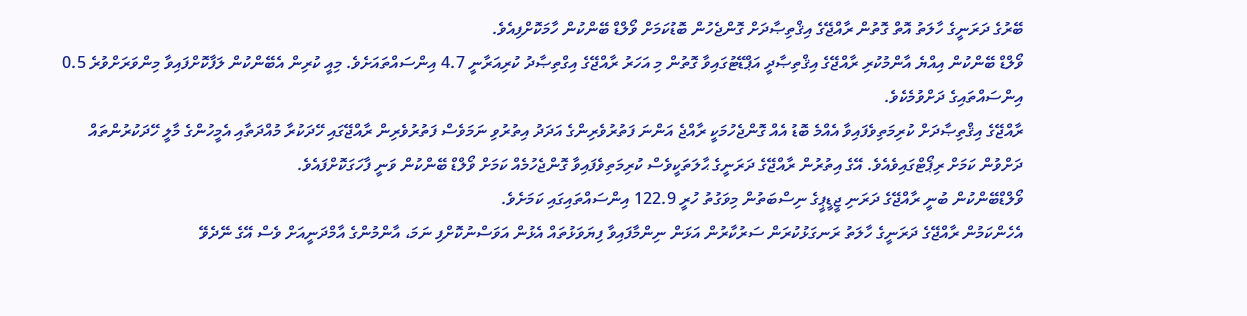ބޭރުގެ ދަރަނީގެ ހާލަތު އޮތް ގޮތުން ރާއްޖޭގެ އިޤްތިޞާދަށް ގޮންޖެހުން ބޮޑުކަމަށް ވޯލްޑް ބޭންކުން ހާމަކޮށްފިއެވެ.
ވޯލްޑް ބޭންކުން އިއްޔެ އާންމުކުރި ރާއްޖޭގެ އިޤްތިޞާދީ އަޕްޑޭޓުގައިވާ ގޮތުން މި އަހަރު ރާއްޖޭގެ އިގްތިޞާދު ކުރިއަރާނީ 4.7 އިންސައްތައަށެވެ. މިއީ ކުރިން އެބޭންކުން ލަފާކޮށްފައިވާ މިންވަރަށްވުރެ 0.5 އިންސައްތައިގެ ދަށްވުމެކެވެ.
ރާއްޖޭގެ އިޤްތިޞާދަށް ކުރިމަތިވެފައިވާ އެއްމެ ބޮޑު އެއް ގޮންޖެހުމަކީ ރާއްޖެ އަންނަ ފަތުރުވެރިންގެ އަދަދު އިތުރުވި ނަމަވެސް ފަތުރުވެރިން ރާއްޖޭގައި ހޭދަކުރާ މުއްދަތާއި އެމީހުންގެ މާލީ ހޭދަކުރުންތައް ދަށްވުން ކަމަށް ރިޕޯޓްގައިވެއެވެ. އޭގެ އިތުރުން ރާއްޖޭގެ ދަރަނީގެ ޙާލަތަކީވެސް ކުރިމަތިވެފައިވާ ގޮންޖެހުމެއް ކަމަށް ވޯލްޑް ބޭންކުން ވަނީ ފާހަގަކޮށްފައެވެ.
ވޯލްޑްބޭންކުން ބުނީ ރާއްޖޭގެ ދަރަނި ޖީޑީޕީގެ ނިސްބަތުން މިވަގުތު ހުރީ 122.9 އިންސައްތައިގައި ކަމަށެވެ.
އެހެންކަމުން ރާއްޖޭގެ ދަރަނީގެ ހާލަތު ރަނގަޅުކުރަން ސަރުކާރުން އަޅަން ނިންމާފައިވާ ފިޔަވަޅުތައް އެޅުން އަވަސްނުކޮށްފި ނަމަ، އާންމުންގެ އާމްދަނީއަށް ވެސް އޭގެ ނޭދެވޭ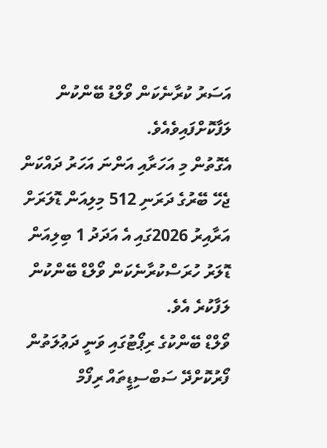އަސަރު ކުރާނެކަން ވޯލްޑު ބޭންކުން ލަފާކޮށްފައިވެއެވެ.
އެގޮތުން މި އަހަރާއި އަންނަ އަހަރު ދައްކަން ޖެހޭ ބޭރުގެ ދަރަނި 512 މިލިއަން ޑޮލަރަށް އަރާއިރު 2026ގައި އެ އަދަދު 1 ބިލިއަން ޑޮލަރު ހުރަސްކުރާނެކަން ވޯލްޑް ބޭންކުން ލަފާކުރެ އެވެ.
ވޯލްޑް ބޭންކުގެ ރިޕޯޓުގައި ވަނީ ދަޢުލަތުން ފޯރުކޮށްދޭ ސަބްސިޑީތައް ރިފޯމް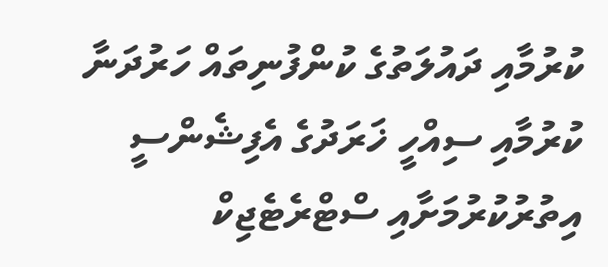ކުރުމާއި ދައުލަތުގެ ކުންފުނިތައް ހަރުދަނާ ކުރުމާއި ސިއްހީ ޚަރަދުގެ އެފިޝެންސީ އިތުރުކުރުމަށާއި ސްޓްރެޓެޖިކް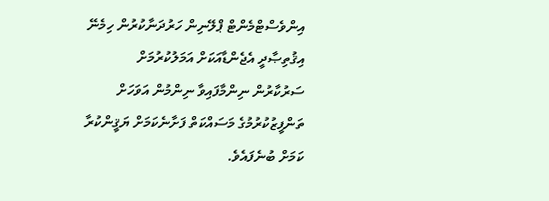އިންވެސްޓްމެންޓް ޕްލޭނިން ހަރުދަނާކުރުން ހިމެނޭ އިޤުތިޞާދީ އެޖެންޑާއަކަށް އަމަލުކުރުމަށް ސަރުކާރުން ނިންމާފައިވާ ނިންމުން އަވަހަށް ތަންފީޒުކުރުމުގެ މަސައްކަތް ފަށާނެކަމަށް ޔަޤީންކުރާ ކަމަށް ބުނެފައެވެ.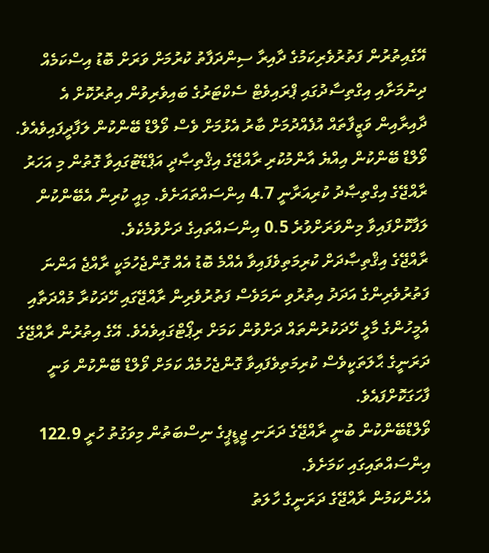އޭގެއިތުރުން ފަތުރުވެރިކަމުގެ ދާއިރާ ސިންދަފާތު ކުރުމަށް ވަރަށް ބޮޑު އިސްކަމެއް ދިނުމަށާއި އިގްތިސާދުގައި ޕްރައިވެޓް ސެކްޓަރުގެ ބައިވެރިވުން އިތުރުކޮށް އެ ދާއިރާއިން ވަޒީފާތައް އުފެއްދުމަށް ބާރު އެޅުމަށް ވެސް ވޯލްޑް ބޭންކުން ލަފާދީފައިވެއެވެ.
ވޯލްޑް ބޭންކުން އިއްޔެ އާންމުކުރި ރާއްޖޭގެ އިޤްތިޞާދީ އަޕްޑޭޓުގައިވާ ގޮތުން މި އަހަރު ރާއްޖޭގެ އިގްތިޞާދު ކުރިއަރާނީ 4.7 އިންސައްތައަށެވެ. މިއީ ކުރިން އެބޭންކުން ލަފާކޮށްފައިވާ މިންވަރަށްވުރެ 0.5 އިންސައްތައިގެ ދަށްވުމެކެވެ.
ރާއްޖޭގެ އިޤްތިޞާދަށް ކުރިމަތިވެފައިވާ އެއްމެ ބޮޑު އެއް ގޮންޖެހުމަކީ ރާއްޖެ އަންނަ ފަތުރުވެރިންގެ އަދަދު އިތުރުވި ނަމަވެސް ފަތުރުވެރިން ރާއްޖޭގައި ހޭދަކުރާ މުއްދަތާއި އެމީހުންގެ މާލީ ހޭދަކުރުންތައް ދަށްވުން ކަމަށް ރިޕޯޓްގައިވެއެވެ. އޭގެ އިތުރުން ރާއްޖޭގެ ދަރަނީގެ ޙާލަތަކީވެސް ކުރިމަތިވެފައިވާ ގޮންޖެހުމެއް ކަމަށް ވޯލްޑް ބޭންކުން ވަނީ ފާހަގަކޮށްފައެވެ.
ވޯލްޑްބޭންކުން ބުނީ ރާއްޖޭގެ ދަރަނި ޖީޑީޕީގެ ނިސްބަތުން މިވަގުތު ހުރީ 122.9 އިންސައްތައިގައި ކަމަށެވެ.
އެހެންކަމުން ރާއްޖޭގެ ދަރަނީގެ ހާލަތު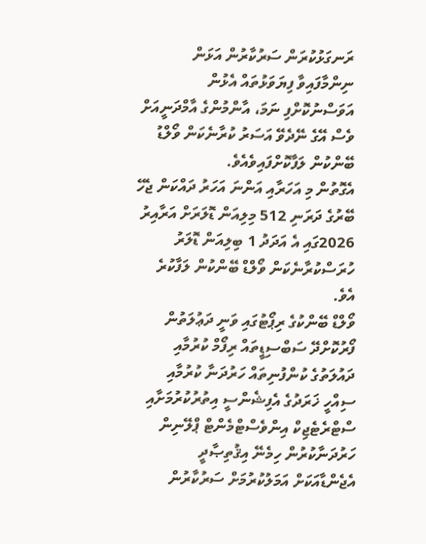ރަނގަޅުކުރަން ސަރުކާރުން އަޅަން ނިންމާފައިވާ ފިޔަވަޅުތައް އެޅުން އަވަސްނުކޮށްފި ނަމަ، އާންމުންގެ އާމްދަނީއަށް ވެސް އޭގެ ނޭދެވޭ އަސަރު ކުރާނެކަން ވޯލްޑު ބޭންކުން ލަފާކޮށްފައިވެއެވެ.
އެގޮތުން މި އަހަރާއި އަންނަ އަހަރު ދައްކަން ޖެހޭ ބޭރުގެ ދަރަނި 512 މިލިއަން ޑޮލަރަށް އަރާއިރު 2026ގައި އެ އަދަދު 1 ބިލިއަން ޑޮލަރު ހުރަސްކުރާނެކަން ވޯލްޑް ބޭންކުން ލަފާކުރެ އެވެ.
ވޯލްޑް ބޭންކުގެ ރިޕޯޓުގައި ވަނީ ދަޢުލަތުން ފޯރުކޮށްދޭ ސަބްސިޑީތައް ރިފޯމް ކުރުމާއި ދައުލަތުގެ ކުންފުނިތައް ހަރުދަނާ ކުރުމާއި ސިއްހީ ޚަރަދުގެ އެފިޝެންސީ އިތުރުކުރުމަށާއި ސްޓްރެޓެޖިކް އިންވެސްޓްމެންޓް ޕްލޭނިން ހަރުދަނާކުރުން ހިމެނޭ އިޤުތިޞާދީ އެޖެންޑާއަކަށް އަމަލުކުރުމަށް ސަރުކާރުން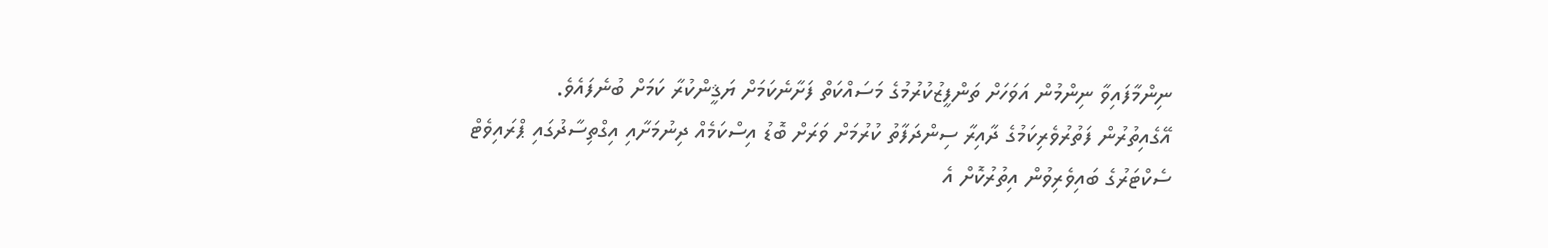ނިންމާފައިވާ ނިންމުން އަވަހަށް ތަންފީޒުކުރުމުގެ މަސައްކަތް ފަށާނެކަމަށް ޔަޤީންކުރާ ކަމަށް ބުނެފައެވެ.
އޭގެއިތުރުން ފަތުރުވެރިކަމުގެ ދާއިރާ ސިންދަފާތު ކުރުމަށް ވަރަށް ބޮޑު އިސްކަމެއް ދިނުމަށާއި އިގްތިސާދުގައި ޕްރައިވެޓް ސެކްޓަރުގެ ބައިވެރިވުން އިތުރުކޮށް އެ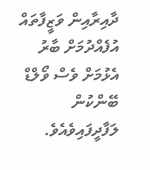ދާއިރާއިން ވަޒީފާތައް އުފެއްދުމަށް ބާރު އެޅުމަށް ވެސް ވޯލްޑް ބޭންކުން ލަފާދީފައިވެއެވެ.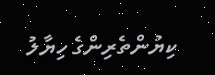ކިޔުންތެރިންގެ ހިޔާލު